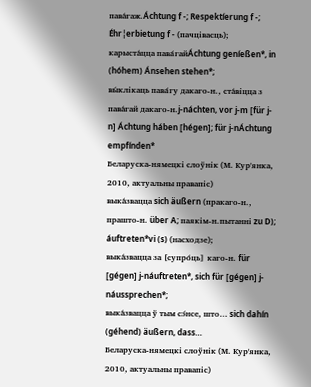пава́гаж.Áchtung f -; Respektíerung f -; Éhr¦erbietung f - (пачцівасць);
карыста́цца пава́гайÁchtung geníeßen*, in (hóhem) Ánsehen stehen*;
вы́клікаць пава́гу дакаго-н., ста́віцца з пава́гай дакаго-н.j-náchten, vor j-m [für j-n] Áchtung háben [hégen]; für j-nÁchtung empfínden*
Беларуска-нямецкі слоўнік (М. Кур'янка, 2010, актуальны правапіс)
выка́звацца sich äußern (пракаго-н., прашто-н. über A; паякім-н.пытанні zu D); áuftreten*vi (s) (насходзе);
выка́звацца за [супро́ць] каго-н. für [gégen] j-náuftreten*, sich für [gégen] j-náussprechen*;
выка́звацца ў тым сэ́нсе, што… sich dahín (géhend) äußern, dass…
Беларуска-нямецкі слоўнік (М. Кур'янка, 2010, актуальны правапіс)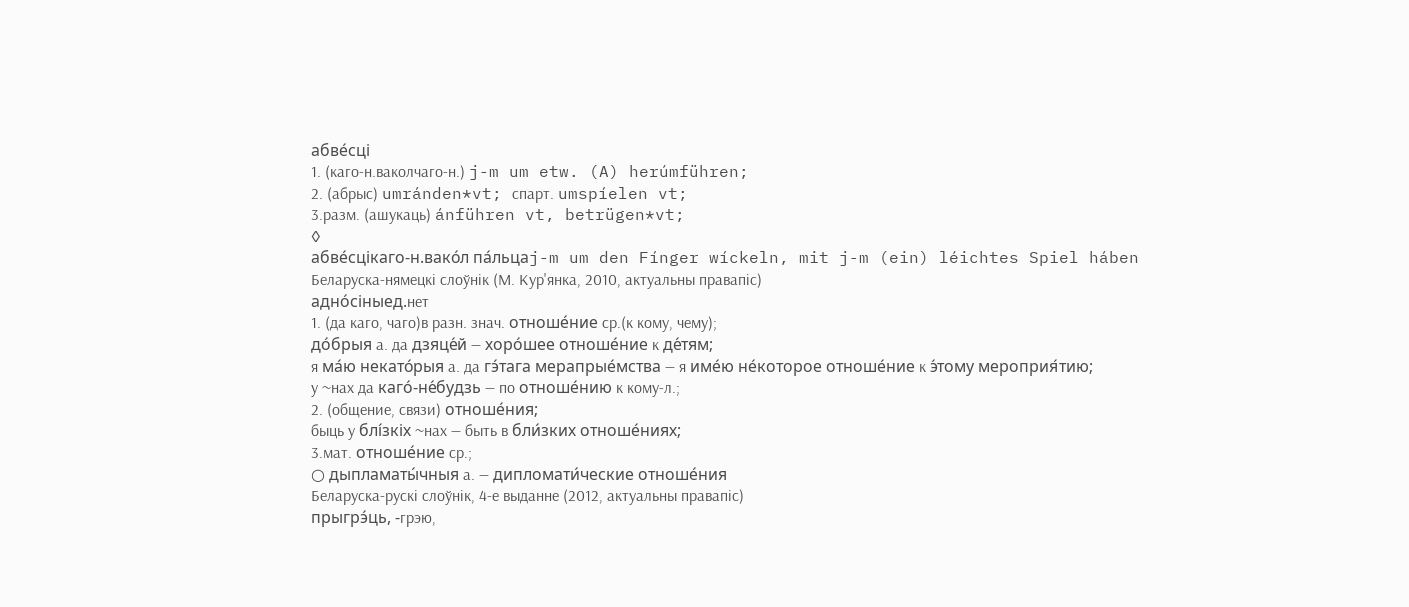абве́сці
1. (каго-н.ваколчаго-н.) j-m um etw. (A) herúmführen;
2. (абрыс) umránden*vt; спарт. umspíelen vt;
3.разм. (ашукаць) ánführen vt, betrügen*vt;
◊
абве́сцікаго-н.вако́л па́льцаj-m um den Fínger wíckeln, mit j-m (ein) léichtes Spiel háben
Беларуска-нямецкі слоўнік (М. Кур'янка, 2010, актуальны правапіс)
адно́сіныед.нет
1. (да каго, чаго)в разн. знач. отноше́ние ср.(к кому, чему);
до́брыя а. да дзяце́й — хоро́шее отноше́ние к де́тям;
я ма́ю некато́рыя а. да гэ́тага мерапрые́мства — я име́ю не́которое отноше́ние к э́тому мероприя́тию;
у ~нах да каго́-не́будзь — по отноше́нию к кому-л.;
2. (общение, связи) отноше́ния;
быць у блі́зкіх ~нах — быть в бли́зких отноше́ниях;
3.мат. отноше́ние ср.;
○ дыпламаты́чныя а. — дипломати́ческие отноше́ния
Беларуска-рускі слоўнік, 4-е выданне (2012, актуальны правапіс)
прыгрэ́ць, ‑грэю,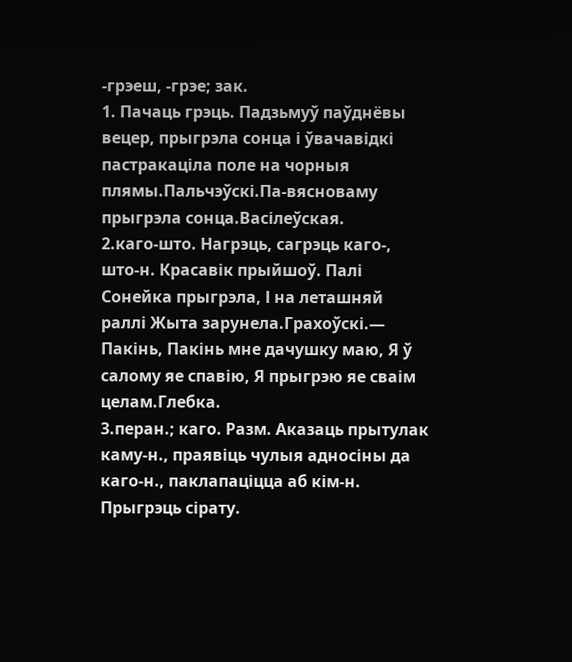‑грэеш, ‑грэе; зак.
1. Пачаць грэць. Падзьмуў паўднёвы вецер, прыгрэла сонца і ўвачавідкі пастракаціла поле на чорныя плямы.Пальчэўскі.Па-вясноваму прыгрэла сонца.Васілеўская.
2.каго-што. Нагрэць, сагрэць каго‑, што‑н. Красавік прыйшоў. Палі Сонейка прыгрэла, І на леташняй раллі Жыта зарунела.Грахоўскі.— Пакінь, Пакінь мне дачушку маю, Я ў салому яе спавію, Я прыгрэю яе сваім целам.Глебка.
3.перан.; каго. Разм. Аказаць прытулак каму‑н., праявіць чулыя адносіны да каго‑н., паклапаціцца аб кім‑н. Прыгрэць сірату.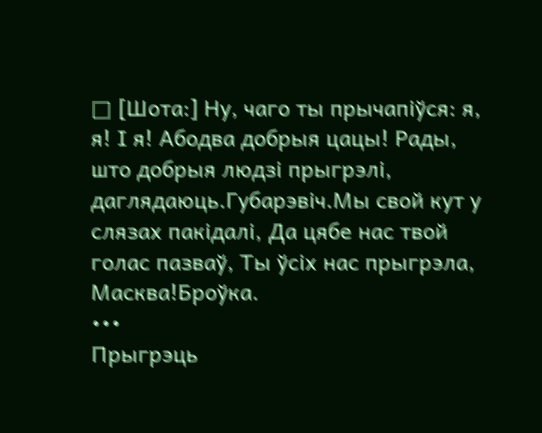□ [Шота:] Ну, чаго ты прычапіўся: я, я! І я! Абодва добрыя цацы! Рады, што добрыя людзі прыгрэлі, даглядаюць.Губарэвіч.Мы свой кут у слязах пакідалі, Да цябе нас твой голас пазваў, Ты ўсіх нас прыгрэла, Масква!Броўка.
•••
Прыгрэць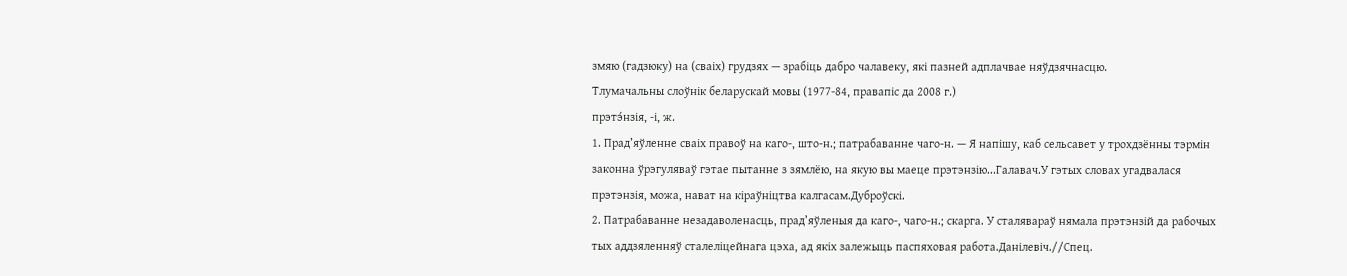змяю (гадзюку) на (сваіх) грудзях — зрабіць дабро чалавеку, які пазней адплачвае няўдзячнасцю.
Тлумачальны слоўнік беларускай мовы (1977-84, правапіс да 2008 г.)
прэтэ́нзія, ‑і, ж.
1. Прад’яўленне сваіх правоў на каго‑, што‑н.; патрабаванне чаго‑н. — Я напішу, каб сельсавет у трохдзённы тэрмін законна ўрэгуляваў гэтае пытанне з зямлёю, на якую вы маеце прэтэнзію...Галавач.У гэтых словах угадвалася прэтэнзія, можа, нават на кіраўніцтва калгасам.Дуброўскі.
2. Патрабаванне незадаволенасць, прад’яўленыя да каго‑, чаго‑н.; скарга. У сталявараў нямала прэтэнзій да рабочых тых аддзяленняў сталеліцейнага цэха, ад якіх залежыць паспяховая работа.Данілевіч.//Спец.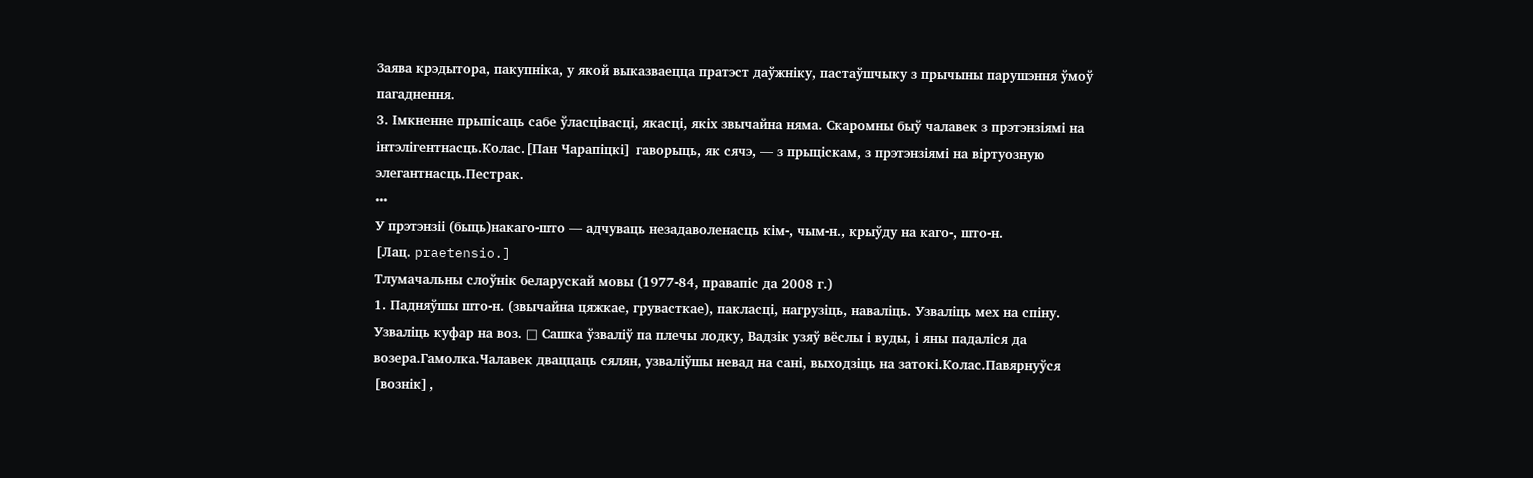Заява крэдытора, пакупніка, у якой выказваецца пратэст даўжніку, пастаўшчыку з прычыны парушэння ўмоў пагаднення.
3. Імкненне прыпісаць сабе ўласцівасці, якасці, якіх звычайна няма. Скаромны быў чалавек з прэтэнзіямі на інтэлігентнасць.Колас.[Пан Чарапіцкі] гаворыць, як сячэ, — з прыціскам, з прэтэнзіямі на віртуозную элегантнасць.Пестрак.
•••
У прэтэнзіі (быць)накаго-што — адчуваць незадаволенасць кім‑, чым‑н., крыўду на каго‑, што‑н.
[Лац. praetensio.]
Тлумачальны слоўнік беларускай мовы (1977-84, правапіс да 2008 г.)
1. Падняўшы што‑н. (звычайна цяжкае, грувасткае), пакласці, нагрузіць, наваліць. Узваліць мех на спіну. Узваліць куфар на воз. □ Сашка ўзваліў па плечы лодку, Вадзік узяў вёслы і вуды, і яны падаліся да возера.Гамолка.Чалавек дваццаць сялян, узваліўшы невад на сані, выходзіць на затокі.Колас.Павярнуўся [вознік],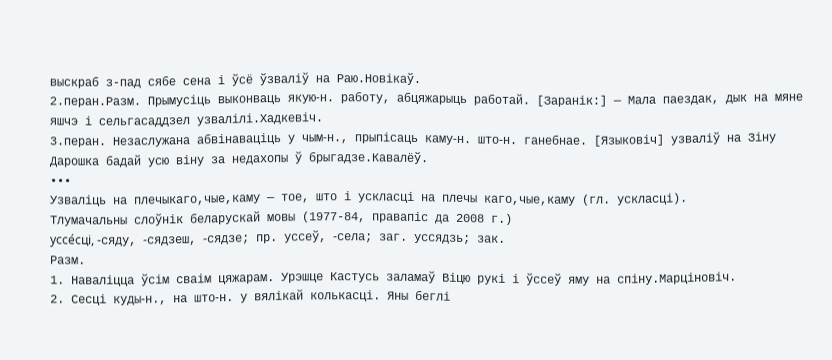выскраб з-пад сябе сена і ўсё ўзваліў на Раю.Новікаў.
2.перан.Разм. Прымусіць выконваць якую‑н. работу, абцяжарыць работай. [Заранік:] — Мала паездак, дык на мяне яшчэ і сельгасаддзел узвалілі.Хадкевіч.
3.перан. Незаслужана абвінаваціць у чым‑н., прыпісаць каму‑н. што‑н. ганебнае. [Языковіч] узваліў на Зіну Дарошка бадай усю віну за недахопы ў брыгадзе.Кавалёў.
•••
Узваліць на плечыкаго,чые,каму — тое, што і ускласці на плечы каго,чые,каму (гл. ускласці).
Тлумачальны слоўнік беларускай мовы (1977-84, правапіс да 2008 г.)
уссе́сці, ‑сяду, ‑сядзеш, ‑сядзе; пр. уссеў, ‑села; заг. уссядзь; зак.
Разм.
1. Наваліцца ўсім сваім цяжарам. Урэшце Кастусь заламаў Віцю рукі і ўссеў яму на спіну.Марціновіч.
2. Сесці куды‑н., на што‑н. у вялікай колькасці. Яны беглі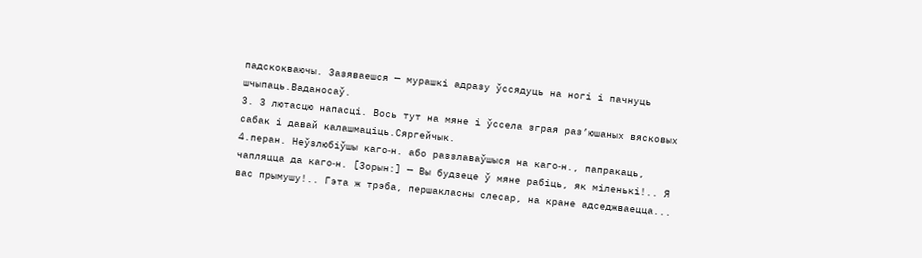падскокваючы. Зазяваешся — мурашкі адразу ўссядуць на ногі і пачнуць шчыпаць.Ваданосаў.
3. З лютасцю напасці. Вось тут на мяне і ўссела зграя раз’юшаных вясковых сабак і давай калашмаціць.Сяргейчык.
4.перан. Неўзлюбіўшы каго‑н. або раззлаваўшыся на каго‑н., папракаць, чапляцца да каго‑н. [Зорын:] — Вы будзеце ў мяне рабіць, як міленькі!.. Я вас прымушу!.. Гэта ж трэба, першакласны слесар, на кране адседжваецца...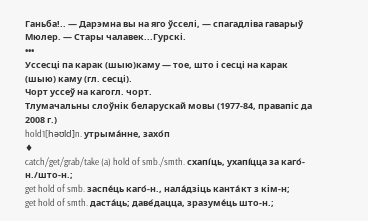Ганьба!.. — Дарэмна вы на яго ўсселі, — спагадліва гаварыў Мюлер. — Стары чалавек...Гурскі.
•••
Уссесці па карак (шыю)каму — тое, што і сесці на карак (шыю) каму (гл. сесці).
Чорт уссеў на кагогл. чорт.
Тлумачальны слоўнік беларускай мовы (1977-84, правапіс да 2008 г.)
hold1[həʊld]n. утрыма́нне, захо́п
♦
catch/get/grab/take (a) hold of smb./smth. схапі́ць, ухапі́цца за каго́-н./што-н.;
get hold of smb. заспе́ць каго́-н., нала́дзіць канта́кт з кім-н;
get hold of smth. даста́ць; даве́дацца, зразуме́ць што-н.;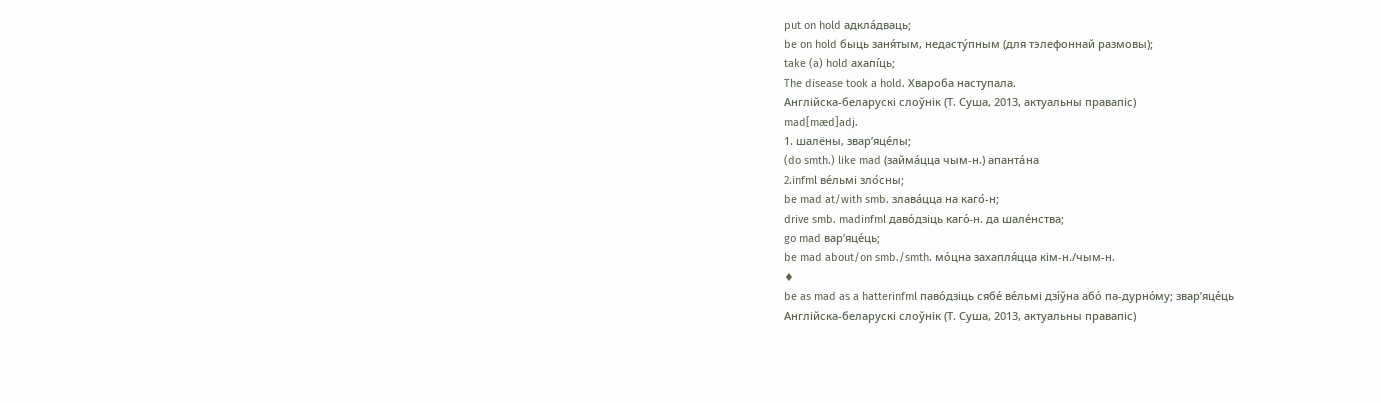put on hold адкла́дваць;
be on hold быць заня́тым, недасту́пным (для тэлефоннай размовы);
take (a) hold ахапі́ць;
The disease took a hold. Хвароба наступала.
Англійска-беларускі слоўнік (Т. Суша, 2013, актуальны правапіс)
mad[mæd]adj.
1. шалёны, звар’яце́лы;
(do smth.) like mad (займа́цца чым-н.) апанта́на
2.infml ве́льмі зло́сны;
be mad at/with smb. злава́цца на каго́-н;
drive smb. madinfml даво́дзіць каго́-н. да шале́нства;
go mad вар’яце́ць;
be mad about/on smb./smth. мо́цна захапля́цца кім-н./чым-н.
♦
be as mad as a hatterinfml паво́дзіць сябе́ ве́льмі дзі́ўна або́ па-дурно́му; звар’яце́ць
Англійска-беларускі слоўнік (Т. Суша, 2013, актуальны правапіс)